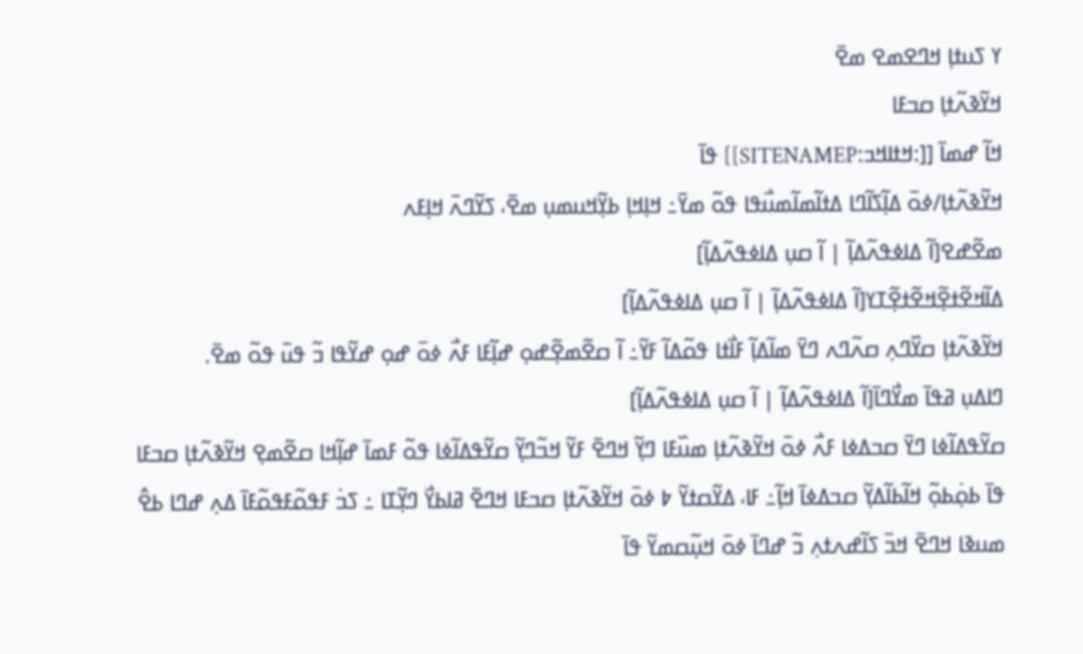ߌ ߖߎߙߊ߲ ߞߣߐߘߐ ߘߐ߫
ߞߌ߬ߢߍ߬ߙߊ߲ ߛߏߓߊ
ߞߊ߬ ߝߘߊ߫ [[:ߞߙߊߞߏ:SITENAMEP]] ߟߊ߫
ߞߌ߬ߢߍ߬ߙߊ߲/ߦߋ߫ ߡߊ߲߬ߖߊ߬ߣߊ ߡߙߊ߬ߘߊ߬ߘߎ߯ߟߊ ߟߋ߬ ߘߌ߫߸ ߞߊ߲ߞߊ߲ ߕߌ߲߬ߞߎߘߎ߲ ߘߐ߫، ߖߌ߬ߣߍ߫ ߞߊ߲ߓߍ
ߘߐ߬ߝߐ[ߊ߬ ߡߊߦߟߍ߬ߡߊ߲߬ | ߊ߬ ߛߎ߲ ߡߊߦߟߍ߬ߡߊ߲߬]
ߡߊ߬ߞߐ߬ߙߐ߲߬ߞߐ߬ߙߐ߲߬ߠߌ[ߊ߬ ߡߊߦߟߍ߬ߡߊ߲߬ | ߊ߬ ߛߎ߲ ߡߊߦߟߍ߬ߡߊ߲߬]
ߞߌ߬ߢߍ߬ߙߊ߲ ߛߌ߰ߣߍ߲ ߛߍ߬ߣߍ ߣߌ߫ ߘߊ߬ߡߊ߲߬ ߓߊ߯ߙߊ ߟߋ߬ߡߊ߬ ߓߌ߬߸ ߊ߬ ߛߐ߬ߘߐ߲߬ߝߋ߲ ߝߊ߲߬ߓߊ ߓߍ߯ ߦߋ߫ ߝߋ߲ ߝߌ߬ߟߊ ߏ߬ ߟߎ߫ ߟߋ߬ ߘߐ߫.
ߣߊߡߎ߲ ߥߟߊ߫ ߘߌ߯ߣߊ߫[ߊ߬ ߡߊߦߟߍ߬ߡߊ߲߬ | ߊ߬ ߛߎ߲ ߡߊߦߟߍ߬ߡߊ߲߬]
ߛߌ߬ߟߡߊ߬ߦߊ ߣߌ߫ ߛߏߡߦߊ ߓߍ߯ ߦߋ߫ ߞߌ߬ߢߍ߬ߙߊ߲ ߘߎ߰ߓߊ ߣߌ߲߬ ߞߣߐ߫ ߓߌ߬ ߞߏ߬ߣߌ߲߬ ߛߌ߬ߟߡߊ߬ߦߊ ߟߋ߬ ߓߘߊ߫ ߝߊ߲߬ߞߊ ߛߐ߬ߘߐ߲ ߞߌ߬ߢߍ߬ߙߊ߲ ߛߏߓߊ ߟߊ߫ ߕߋ߲߭ߕߋ߲߬ ߞߊ߬ߕߊ߬ߡߌ߲߬ ߛߏߡߦߊ߫ ߞߊ߲߬߸ ߓߊ، ߡߌ߬ߛߙߌ߬ ߈ ߦߋ߫ ߞߌ߬ߢߍ߬ߙߊ߲ ߛߏߓߊ ߞߣߐ߫ ߥߊߕߌ߯ ߣߌ߲߬ߠߊ ߸ ߖߏ߭ ߓߟߋ߬ߓߟߋ߬ߓߊ߫ ߡߍ߲ ߝߣߊ ߕߐ߮ ߘߎߢߊ ߞߣߐ߫ ߞߏ߫ ߖߊ߬ߝߍߙߍ߲ ߏ߬ ߝߣߊ߫ ߦߋ߫ ߞߎ߲߬ߛߘߌ߬ ߟߊ߫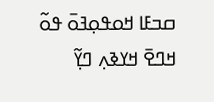ߛߏߓߊ ߞߋߟߋ߲ߔߋ߫ ߟߋ߬ ߞߣߐ߫ ߞߌߢߍ߲ ߣߌ߲߬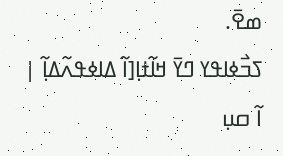ߘߐ߫.
ߖߏ߯ߦߊߟߌ ߣߌ߫ ߞߊ߬ߙߊ߲[ߊ߬ ߡߊߦߟߍ߬ߡߊ߲߬ | ߊ߬ ߛߎ߲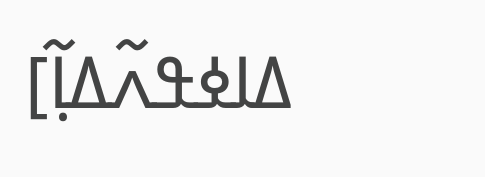ߡߊߦߟߍ߬ߡߊ߲߬]